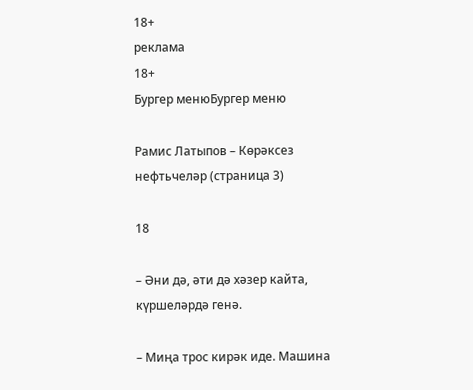18+
реклама
18+
Бургер менюБургер меню

Рамис Латыпов – Көрәксез нефтьчеләр (страница 3)

18

– Әни дә, әти дә хәзер кайта, күршеләрдә генә.

– Миңа трос кирәк иде. Машина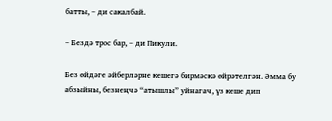батты, – ди сакалбай.

– Бездә трос бар, – ди Пикули.

Без өйдәге әйберләрне кешегә бирмәскә өйрәтелгән. Әмма бу абзыйны, безнеңчә “атышлы” уйнагач, үз кеше дип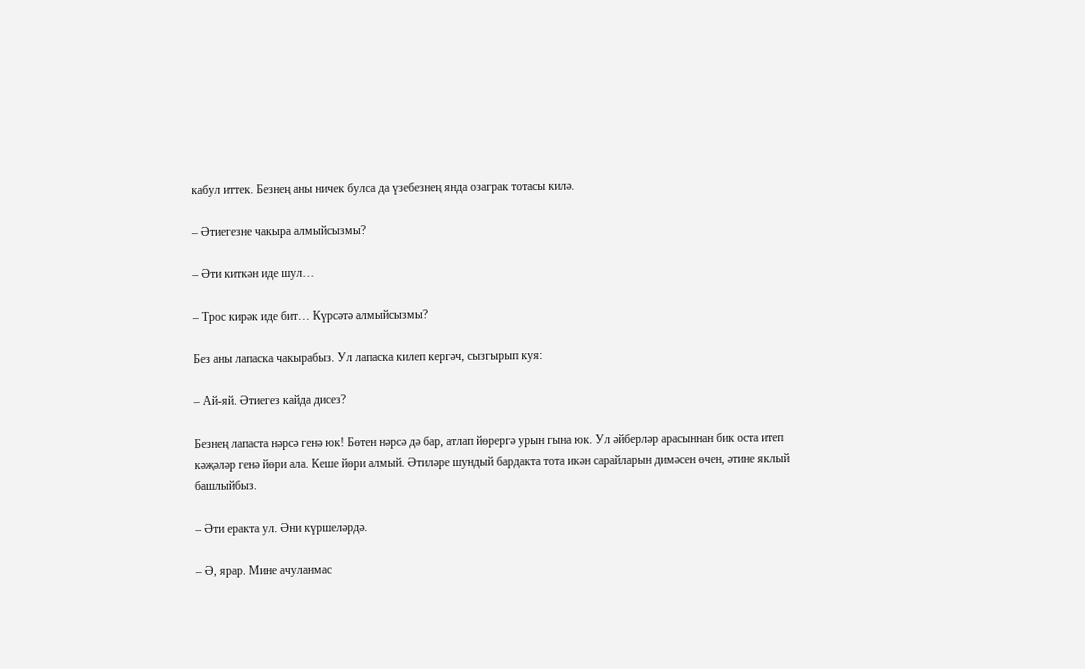кабул иттек. Безнең аны ничек булса да үзебезнең янда озаграк тотасы килә.

– Әтиегезне чакыра алмыйсызмы?

– Әти киткән иде шул…

– Трос кирәк иде бит… Күрсәтә алмыйсызмы?

Без аны лапаска чакырабыз. Ул лапаска килеп кергәч, сызгырып куя:

– Ай-яй. Әтиегез кайда дисез?

Безнең лапаста нәрсә генә юк! Бөтен нәрсә дә бар, атлап йөрергә урын гына юк. Ул әйберләр арасыннан бик оста итеп кәҗәләр генә йөри ала. Кеше йөри алмый. Әтиләре шундый бардакта тота икән сарайларын димәсен өчен, әтине яклый башлыйбыз.

– Әти еракта ул. Әни күршеләрдә.

– Ә, ярар. Мине ачуланмас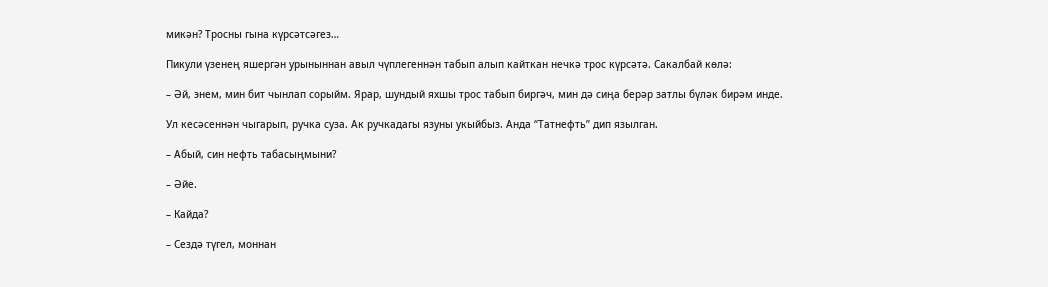микән? Тросны гына күрсәтсәгез…

Пикули үзенең яшергән урыныннан авыл чүплегеннән табып алып кайткан нечкә трос күрсәтә. Сакалбай көлә:

– Әй, энем, мин бит чынлап сорыйм. Ярар, шундый яхшы трос табып биргәч, мин дә сиңа берәр затлы бүләк бирәм инде.

Ул кесәсеннән чыгарып, ручка суза. Ак ручкадагы язуны укыйбыз. Анда “Татнефть” дип язылган.

– Абый, син нефть табасыңмыни?

– Әйе.

– Кайда?

– Сездә түгел, моннан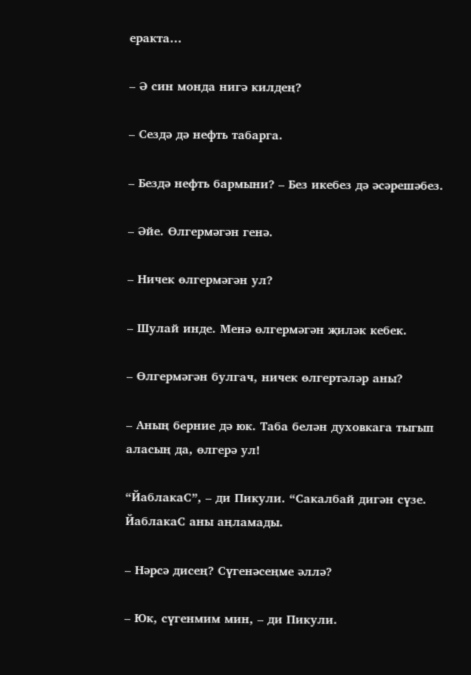еракта…

– Ә син монда нигә килдең?

– Сездә дә нефть табарга.

– Бездә нефть бармыни? – Без икебез дә әсәрешәбез.

– Әйе. Өлгермәгән генә.

– Ничек өлгермәгән ул?

– Шулай инде. Менә өлгермәгән җиләк кебек.

– Өлгермәгән булгач, ничек өлгертәләр аны?

– Аның берние дә юк. Таба белән духовкага тыгып аласың да, өлгерә ул!

“ЙаблакаС”, – ди Пикули. “Сакалбай дигән сүзе. ЙаблакаС аны аңламады.

– Нәрсә дисең? Сүгенәсеңме әллә?

– Юк, сүгенмим мин, – ди Пикули.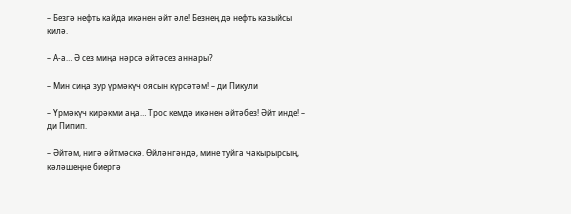– Безгә нефть кайда икәнен әйт әле! Безнең дә нефть казыйсы килә.

– А-а… Ә сез миңа нәрсә әйтәсез аннары?

– Мин сиңа зур үрмәкүч оясын күрсәтәм! – ди Пикули

– Үрмәкүч кирәкми аңа… Трос кемдә икәнен әйтәбез! Әйт инде! – ди Пипип.

– Әйтәм, нигә әйтмәскә. Өйләнгәндә, мине туйга чакырырсың, кәләшеңне биергә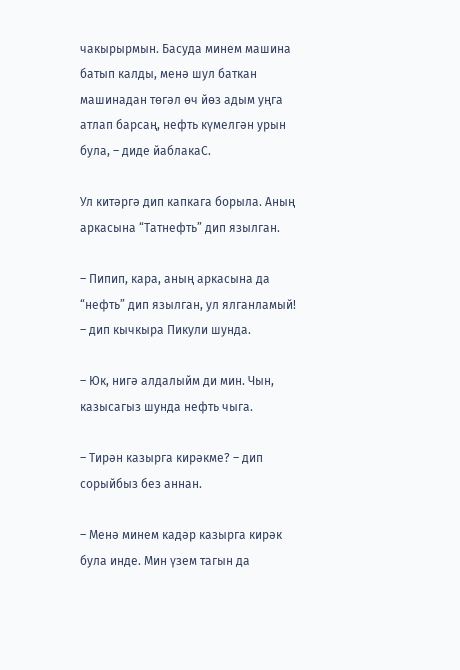чакырырмын. Басуда минем машина батып калды, менә шул баткан машинадан төгәл өч йөз адым уңга атлап барсаң, нефть күмелгән урын була, – диде йаблакаС.

Ул китәргә дип капкага борыла. Аның аркасына “Татнефть” дип язылган.

– Пипип, кара, аның аркасына да “нефть” дип язылган, ул ялганламый! – дип кычкыра Пикули шунда.

– Юк, нигә алдалыйм ди мин. Чын, казысагыз шунда нефть чыга.

– Тирән казырга кирәкме? – дип сорыйбыз без аннан.

– Менә минем кадәр казырга кирәк була инде. Мин үзем тагын да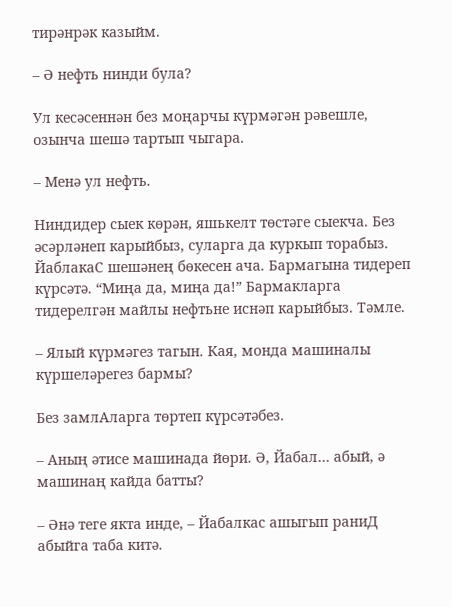тирәнрәк казыйм.

– Ә нефть нинди була?

Ул кесәсеннән без моңарчы күрмәгән рәвешле, озынча шешә тартып чыгара.

– Менә ул нефть.

Ниндидер сыек көрән, яшькелт төстәге сыекча. Без әсәрләнеп карыйбыз, суларга да куркып торабыз. ЙаблакаС шешәнең бөкесен ача. Бармагына тидереп күрсәтә. “Миңа да, миңа да!” Бармакларга тидерелгән майлы нефтьне иснәп карыйбыз. Тәмле.

– Ялый күрмәгез тагын. Кая, монда машиналы күршеләрегез бармы?

Без замлАларга төртеп күрсәтәбез.

– Аның әтисе машинада йөри. Ә, Йабал… абый, ә машинаң кайда батты?

– Әнә теге якта инде, – Йабалкас ашыгып раниД абыйга таба китә.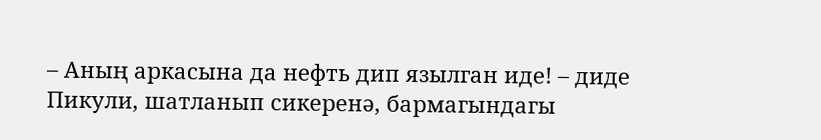– Аның аркасына да нефть дип язылган иде! – диде Пикули, шатланып сикеренә, бармагындагы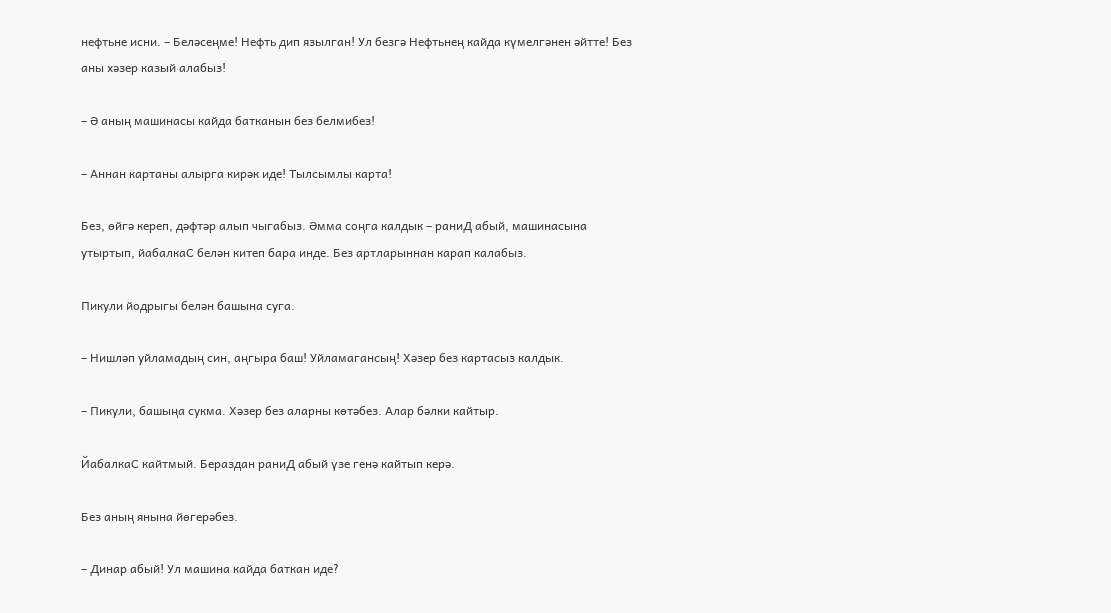нефтьне исни. – Беләсеңме! Нефть дип язылган! Ул безгә Нефтьнең кайда күмелгәнен әйтте! Без аны хәзер казый алабыз!

– Ә аның машинасы кайда батканын без белмибез!

– Аннан картаны алырга кирәк иде! Тылсымлы карта!

Без, өйгә кереп, дәфтәр алып чыгабыз. Әмма соңга калдык – раниД абый, машинасына утыртып, йабалкаС белән китеп бара инде. Без артларыннан карап калабыз.

Пикули йодрыгы белән башына суга.

– Нишләп уйламадың син, аңгыра баш! Уйламагансың! Хәзер без картасыз калдык.

– Пикули, башыңа сукма. Хәзер без аларны көтәбез. Алар бәлки кайтыр.

ЙабалкаС кайтмый. Бераздан раниД абый үзе генә кайтып керә.

Без аның янына йөгерәбез.

– Динар абый! Ул машина кайда баткан иде?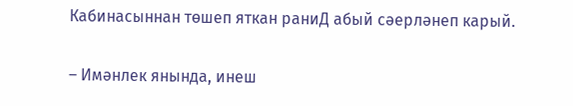Кабинасыннан төшеп яткан раниД абый сәерләнеп карый.

– Имәнлек янында, инеш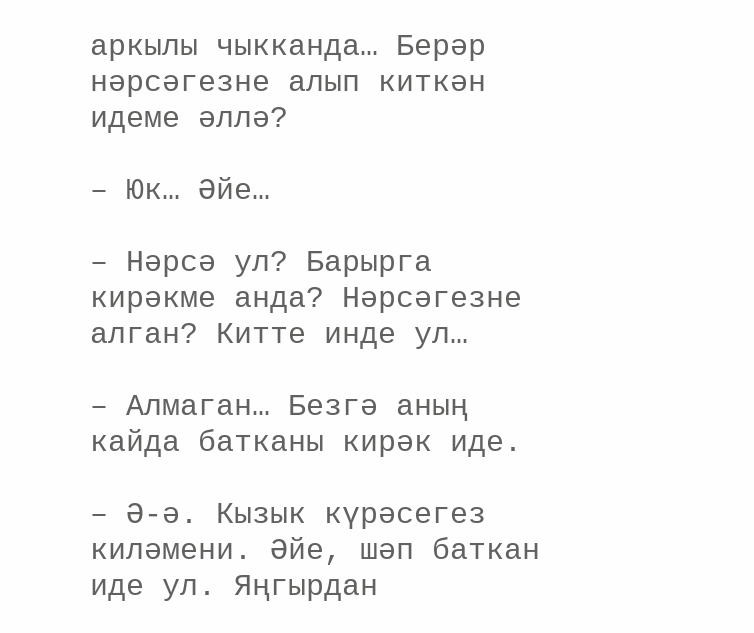аркылы чыкканда… Берәр нәрсәгезне алып киткән идеме әллә?

– Юк… Әйе…

– Нәрсә ул? Барырга кирәкме анда? Нәрсәгезне алган? Китте инде ул…

– Алмаган… Безгә аның кайда батканы кирәк иде.

– Ә-ә. Кызык күрәсегез киләмени. Әйе, шәп баткан иде ул. Яңгырдан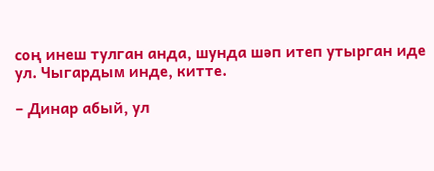соң инеш тулган анда, шунда шәп итеп утырган иде ул. Чыгардым инде, китте.

– Динар абый, ул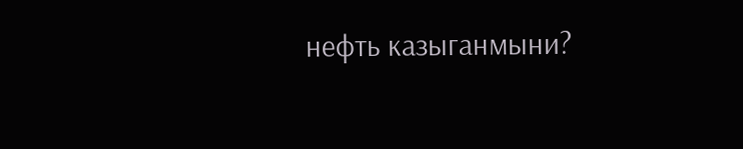нефть казыганмыни?